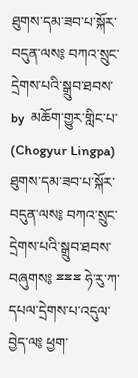ཐུགས་དམ་ཟབ་པ་སྐོར་བདུན་ལས༔ བཀའ་སྲུང་དྲེགས་པའི་སྒྲུབ་ཐབས་
by  མཆོག་གྱུར་གླིང་པ་ (Chogyur Lingpa)
ཐུགས་དམ་ཟབ་པ་སྐོར་བདུན་ལས༔ བཀའ་སྲུང་དྲེགས་པའི་སྒྲུབ་ཐབས་བཞུགས༔ ྈྈྈ ཧེ་རུ་ཀ་དཔལ་དྲེགས་པ་འདུལ་བྱེད་ལ༔ ཕྱག་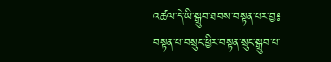འཚལ་དེ་ཡི་སྒྲུབ་ཐབས་བསྟན་པར་བྱ༔ བསྟན་པ་བསྲུང་ཕྱིར་བསྟན་སྲུང་སྒྲུབ་པ་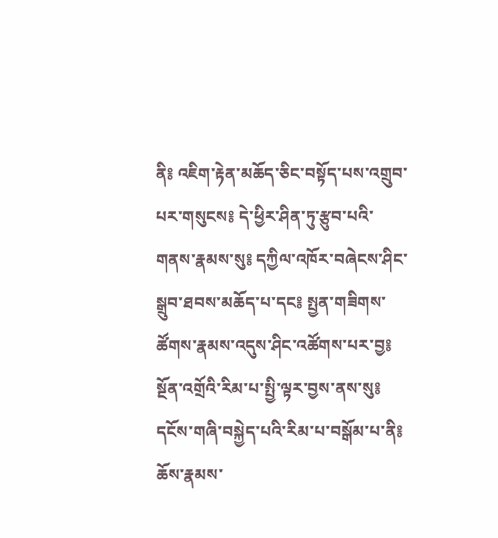ནི༔ འཇིག་རྟེན་མཆོད་ཅིང་བསྟོད་པས་འགྲུབ་པར་གསུངས༔ དེ་ཕྱིར་ཤིན་ཏུ་རྩུབ་པའི་གནས་རྣམས་སུ༔ དཀྱིལ་འཁོར་བཞེངས་ཤིང་སྒྲུབ་ཐབས་མཆོད་པ་དང༔ སྤྱན་གཟིགས་ཚོགས་རྣམས་འདུས་ཤིང་འཚོགས་པར་བྱ༔ སྔོན་འགྲོའི་རིམ་པ་སྤྱི་ལྟར་བྱས་ནས་སུ༔ དངོས་གཞི་བསྐྱེད་པའི་རིམ་པ་བསྒོམ་པ་ནི༔ ཆོས་རྣམས་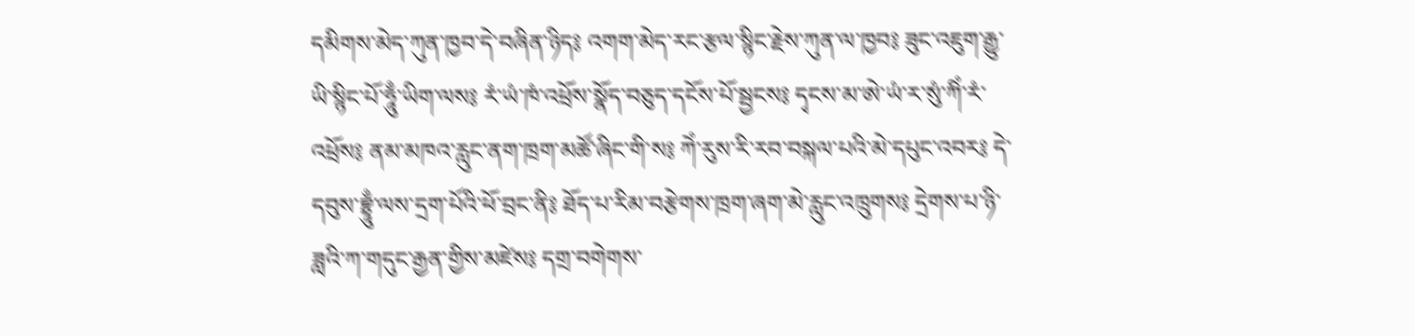དམིགས་མེད་ཀུན་ཁྱབ་དེ་བཞིན་ཉིད༔ འགག་མེད་རང་རྩལ་སྙིང་རྗེས་ཀུན་ལ་ཁྱབ༔ ཟུང་འཇུག་རྒྱུ་ཡི་སྙིང་པོ་ཧཱུྃ་ཡིག་ལས༔ རཾ་ཡཾ་ཁཾ་འཕྲོས་སྣོད་བཅུད་དངོས་པོ་སྦྱངས༔ དྭངས་མ་ཨེ་ཡཾ་ར་སུཾ་ཀིཾ་རཾ་འཕྲོས༔ ནམ་མཁའ་རླུང་ནག་ཁྲག་མཚོ་ཞིང་གི་ས༔ ཀེཾ་རུས་རི་རབ་བསྐལ་པའི་མེ་དཔུང་འབར༔ དེ་དབུས་བྷྲཱུྃ་ལས་དྲག་པོའི་ཕོ་བྲང་ནི༔ ཐོད་པ་རིམ་བརྩེགས་ཁྲག་ཞག་མེ་རླུང་འཁྲུགས༔ དྲེགས་པ་ཉི་ཟླའི་ཀ་གདུང་རྒྱན་གྱིས་མཛེས༔ དགྲ་བགེགས་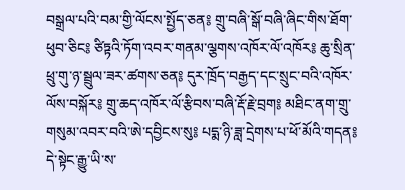བསྒྲལ་པའི་བམ་གྱི་ལོངས་སྤྱོད་ཅན༔ གྲུ་བཞི་སྒོ་བཞི་ཞིང་གིས་ཐོག་ཕུབ་ཅིང༔ ཙིཏྟའི་ཏོག་འབར་གནམ་ལྕགས་འཁོར་ལོ་འཁོར༔ ཆུ་སྲིན་ཕྲུ་གུ་ཉ་སྦྲུལ་ཟར་ཚགས་ཅན༔ དུར་ཁྲོད་བརྒྱད་དང་སྲུང་བའི་འཁོར་ལོས་བསྐོར༔ གྲུ་ཆད་འཁོར་ལོ་རྩིབས་བཞི་རྡོ་རྗེ་བྲག༔ མཐིང་ནག་གྲུ་གསུམ་འབར་བའི་ཨེ་དབྱིངས་སུ༔ པདྨ་ཉི་ཟླ་དྲེགས་པ་ཕོ་མོའི་གདན༔ དེ་སྟེང་རྒྱུ་ཡི་ས་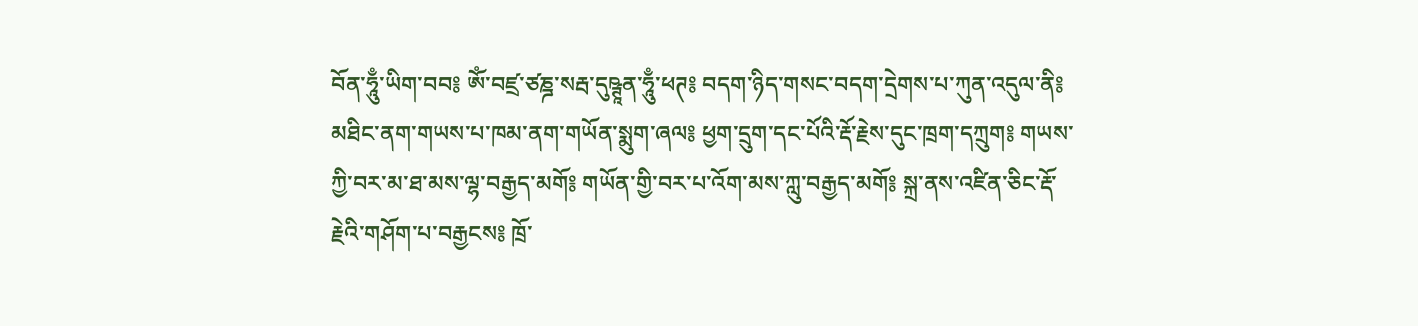བོན་ཧཱུྃ་ཡིག་བབ༔ ཨོཾ་བཛྲ་ཙཎྜ་སརྦ་དུཥྚཱན་ཧཱུྃ་ཕཊ༔ བདག་ཉིད་གསང་བདག་དྲེགས་པ་ཀུན་འདུལ་ནི༔ མཐིང་ནག་གཡས་པ་ཁམ་ནག་གཡོན་སྨུག་ཞལ༔ ཕྱག་དྲུག་དང་པོའི་རྡོ་རྗེས་དུང་ཁྲག་དཀྲུག༔ གཡས་ཀྱི་བར་མ་ཐ་མས་ལྷ་བརྒྱད་མགོ༔ གཡོན་གྱི་བར་པ་འོག་མས་ཀླུ་བརྒྱད་མགོ༔ སྐྲ་ནས་འཛིན་ཅིང་རྡོ་རྗེའི་གཤོག་པ་བརྒྱངས༔ ཁྲོ་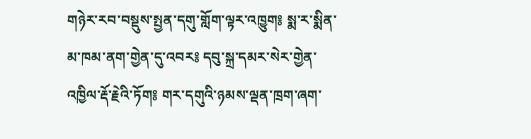གཉེར་རབ་བསྡུས་སྤྱན་དགུ་གློག་ལྟར་འཁྱུག༔ སྨ་ར་སྨིན་མ་ཁམ་ནག་གྱེན་དུ་འབར༔ དབུ་སྐྲ་དམར་སེར་གྱེན་འཁྱིལ་རྡོ་རྗེའི་ཏོག༔ གར་དགུའི་ཉམས་ལྡན་ཁྲག་ཞག་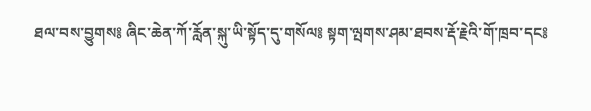ཐལ་བས་བྱུགས༔ ཞིང་ཆེན་ཀོ་རློན་སྐུ་ཡི་སྟོད་དུ་གསོལ༔ སྟག་ལྤགས་ཤམ་ཐབས་རྡོ་རྗེའི་གོ་ཁྲབ་དང༔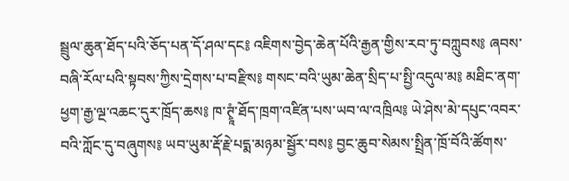སྦྲུལ་ཆུན་ཐོད་པའི་ཅོད་པན་དོ་ཤལ་དང༔ འཇིགས་བྱེད་ཆེན་པོའི་རྒྱན་གྱིས་རབ་ཏུ་བཀླུབས༔ ཞབས་བཞི་རོལ་པའི་སྟབས་ཀྱིས་དྲེགས་པ་བརྫིས༔ གསང་བའི་ཡུམ་ཆེན་སྲིད་པ་སྤྱི་འདུལ་མ༔ མཐིང་ནག་ཕྱག་རྒྱ་ལྔ་འཆང་དུར་ཁྲོད་ཆས༔ ཁ་ཊྭཱཾ་ཐོད་ཁྲག་འཛིན་པས་ཡབ་ལ་འཁྲིལ༔ ཡེ་ཤེས་མེ་དཔུང་འབར་བའི་ཀློང་དུ་བཞུགས༔ ཡབ་ཡུམ་རྡོ་རྗེ་པདྨ་མཉམ་སྦྱོར་བས༔ བྱང་ཆུབ་སེམས་སྤྲིན་ཁྲོ་བོའི་ཚོགས་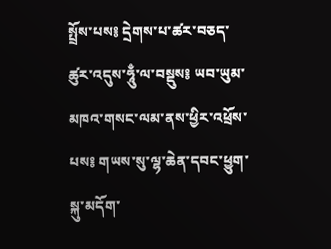སྤྲོས་པས༔ དྲེགས་པ་ཚར་བཅད་ཚུར་འདུས་ཧཱུྃ་ལ་བསྡུས༔ ཡབ་ཡུམ་མཁའ་གསང་ལམ་ནས་ཕྱིར་འཕྲོས་པས༔ གཡས་སུ་ལྷ་ཆེན་དབང་ཕྱུག་སྐུ་མདོག་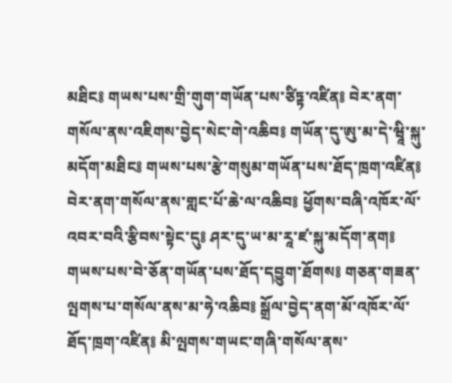མཐིང༔ གཡས་པས་གྲི་གུག་གཡོན་པས་ཙིཏྟ་འཛིན༔ བེར་ནག་གསོལ་ནས་འཇིགས་བྱེད་སེང་གེ་འཆིབ༔ གཡོན་དུ་ཨུ་མ་དེ་ཝཱི་སྐུ་མདོག་མཐིང༔ གཡས་པས་རྩེ་གསུམ་གཡོན་པས་ཐོད་ཁྲག་འཛིན༔ བེར་ནག་གསོལ་ནས་གླང་པོ་ཆེ་ལ་འཆིབ༔ ཕྱོགས་བཞི་འཁོར་ལོ་འབར་བའི་རྩིབས་སྟེང་དུ༔ ཤར་དུ་ཡ་མ་རཱ་ཛ་སྐུ་མདོག་ནག༔ གཡས་པས་བེ་ཅོན་གཡོན་པས་ཐོད་དབྱུག་ཐོགས༔ གཅན་གཟན་ལྤགས་པ་གསོལ་ནས་མ་ཧེ་འཆིབ༔ སྒྲོལ་བྱེད་ནག་མོ་འཁོར་ལོ་ཐོད་ཁྲག་འཛིན༔ མི་ལྤགས་གཡང་གཞི་གསོལ་ནས་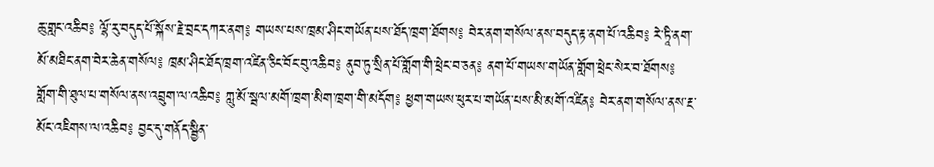ཆུ་གླང་འཆིབ༔ ལྷོ་རུ་བདུད་པོ་སྐོས་རྗེ་བྲང་དཀར་ནག༔ གཡས་པས་ཁྲམ་ཤིང་གཡོན་པས་ཐོད་ཁྲག་ཐོགས༔ བེར་ནག་གསོལ་ནས་བདུད་རྟ་ནག་པོ་འཆིབ༔ རེ་ཏཱི་ནག་མོ་མཐིང་ནག་བེར་ཆེན་གསོལ༔ ཁྲམ་ཤིང་ཐོད་ཁྲག་འཛིན་ཅིང་བོང་བུ་འཆིབ༔ ནུབ་ཏུ་སྲིན་པོ་གློག་གི་ཕྲེང་བ་ཅན༔ ནག་པོ་གཡས་གཡོན་གློག་ཕྲེང་སེར་བ་ཐོགས༔ གློག་གི་ཐུལ་པ་གསོལ་ནས་འབྲུག་ལ་འཆིབ༔ ཀླུ་མོ་སྦལ་མགོ་ཁྲག་མིག་ཁྲག་གི་མདོག༔ ཕྱག་གཡས་ཕུར་པ་གཡོན་པས་མི་མགོ་འཛིན༔ བེར་ནག་གསོལ་ནས་རྔ་མོང་འཇིགས་ལ་འཆིབ༔ བྱང་དུ་གནོད་སྦྱིན་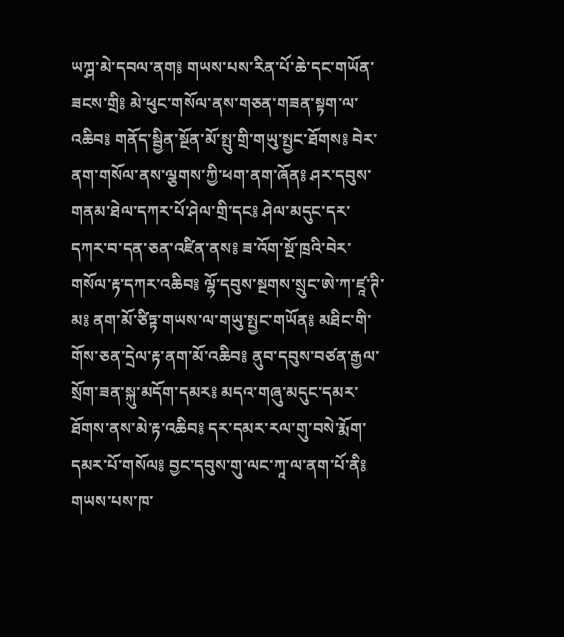ཡཀྴ་མེ་དབལ་ནག༔ གཡས་པས་རིན་པོ་ཆེ་དང་གཡོན་ཟངས་གྲི༔ མེ་ཕུང་གསོལ་ནས་གཅན་གཟན་སྟག་ལ་འཆིབ༔ གནོད་སྦྱིན་སྔོན་མོ་སྤུ་གྲི་གཡུ་སྤྱང་ཐོགས༔ བེར་ནག་གསོལ་ནས་ལྕགས་ཀྱི་ཕག་ནག་ཞོན༔ ཤར་དབུས་གནམ་ཐེལ་དཀར་པོ་ཤེལ་གྲི་དང༔ ཤེལ་མདུང་དར་དཀར་བ་དན་ཅན་འཛིན་ནས༔ ཟ་འོག་སྔོ་ཁྲའི་བེར་གསོལ་རྟ་དཀར་འཆིབ༔ ལྷོ་དབུས་སྔགས་སྲུང་ཨེ་ཀ་ཛཱ་ཊི་མ༔ ནག་མོ་ཙིཏྟ་གཡས་ལ་གཡུ་སྤྱང་གཡོན༔ མཐིང་གི་གོས་ཅན་དྲེལ་རྟ་ནག་མོ་འཆིབ༔ ནུབ་དབུས་བཙན་རྒྱལ་སྲོག་ཟན་སྐུ་མདོག་དམར༔ མདའ་གཞུ་མདུང་དམར་ཐོགས་ནས་མེ་རྟ་འཆིབ༔ དར་དམར་རལ་གུ་བསེ་རྨོག་དམར་པོ་གསོལ༔ བྱང་དབུས་གུ་ལང་ཀཱ་ལ་ནག་པོ་ནི༔ གཡས་པས་ཁ་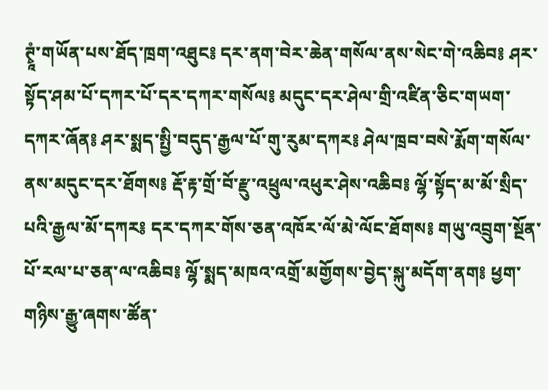ཊྭཱཾ་གཡོན་པས་ཐོད་ཁྲག་འཐུང༔ དར་ནག་བེར་ཆེན་གསོལ་ནས་སེང་གེ་འཆིབ༔ ཤར་སྟོད་ཤམ་པོ་དཀར་པོ་དར་དཀར་གསོལ༔ མདུང་དར་ཤེལ་གྲི་འཛིན་ཅིང་གཡག་དཀར་ཞོན༔ ཤར་སྨད་སྤྱི་བདུད་རྒྱལ་པོ་གུ་རུམ་དཀར༔ ཤེལ་ཁྲབ་བསེ་རྨོག་གསོལ་ནས་མདུང་དར་ཐོགས༔ རྡོ་རྟ་གྲོ་བོ་རྫུ་འཕྲུལ་འཕུར་ཤེས་འཆིབ༔ ལྷོ་སྟོད་མ་མོ་སྲིད་པའི་རྒྱལ་མོ་དཀར༔ དར་དཀར་གོས་ཅན་འཁོར་ལོ་མེ་ལོང་ཐོགས༔ གཡུ་འབྲུག་སྔོན་པོ་རལ་པ་ཅན་ལ་འཆིབ༔ ལྷོ་སྨད་མཁའ་འགྲོ་མགྱོགས་བྱེད་སྐུ་མདོག་ནག༔ ཕྱག་གཉིས་རྒྱུ་ཞགས་ཚོན་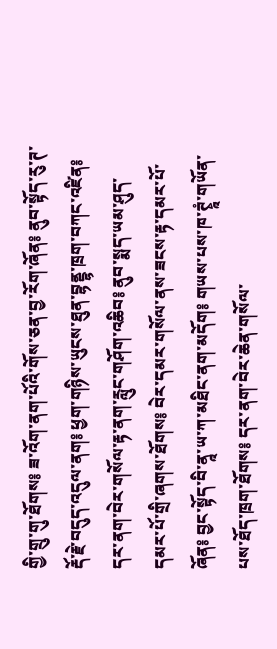གྱི་གྲུ་གུ་ཐོགས༔ ཟ་འོག་ནག་པོའི་གོས་ཅན་བྱ་རོག་ཞོན༔ ནུབ་སྟོད་རུ་ཊ་རྡོ་རྗེ་བདུད་འདུལ་ནག༔ ཕྱག་གཉིས་ཡུངས་ཐུན་བྷནྡྷ་ཁྲག་བཀང་འཛིན༔ དར་ནག་བེར་གསོལ་རྟ་ནག་རླུང་གཤོག་འཆིབ༔ ནུབ་སྨད་ཡམ་ཤུད་དམར་པོ་གྲི་ཞགས་ཐོགས༔ བེར་དམར་གསོལ་ནས་ཟངས་རྟ་དམར་པོ་ཞོན༔ བྱང་སྟོད་བི་ནཱ་ཡ་ཀ་མཐིང་ནག་མདོག༔ གཡས་པས་ཁ་ཊྭཱཾ་གཡོན་པས་ཐོད་ཁྲག་ཐོགས༔ དར་ནག་བེར་ཆེན་གསོལ་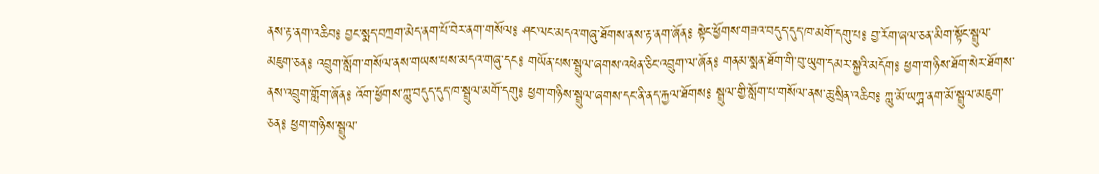ནས་རྟ་ནག་འཆིབ༔ བྱང་སྨད་བཀྲག་མེད་ནག་པོ་བེར་ནག་གསོལ༔ ཤང་ལང་མདའ་གཞུ་ཐོགས་ནས་རྟ་ནག་ཞོན༔ སྟེང་ཕྱོགས་གཟའ་བདུད་དུད་ཁ་མགོ་དགུ་པ༔ བྱ་རོག་ཞལ་ཅན་མིག་སྟོང་སྦྲུལ་མཇུག་ཅན༔ འབྲུག་སློག་གསོལ་ནས་གཡས་པས་མདའ་གཞུ་དང༔ གཡོན་པས་སྦྲུལ་ཞགས་འཕེན་ཅིང་འབྲུག་ལ་ཞོན༔ གནམ་སྨན་ཐོག་གི་བུ་ཡུག་དམར་སྐྱའི་མདོག༔ ཕྱག་གཉིས་ཐོག་སེར་ཐོགས་ནས་འབྲུག་གློག་ཞོན༔ འོག་ཕྱོགས་ཀླུ་བདུད་དུད་ཁ་སྦྲུལ་མགོ་དགུ༔ ཕྱག་གཉིས་སྦྲུལ་ཞགས་དང་ནི་ནད་རྐྱལ་ཐོགས༔ སྦྲུལ་གྱི་སློག་པ་གསོལ་ནས་ཆུ་སྲིན་འཆིབ༔ ཀླུ་མོ་ཡཀྴ་ནག་མོ་སྦྲུལ་མཇུག་ཅན༔ ཕྱག་གཉིས་སྦྲུལ་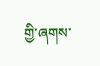གྱི་ཞགས་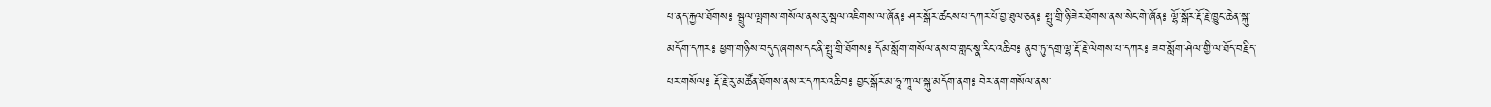པ་ནད་རྐྱལ་ཐོགས༔ སྦྲུལ་ལྤགས་གསོལ་ནས་རུ་སྦལ་འཇིགས་ལ་ཞོན༔ ཤར་སྒོར་ཚངས་པ་དཀར་པོ་བྱ་ཐུལ་ཅན༔ སྤུ་གྲི་ཉི་ཟེར་ཐོགས་ནས་སེང་གེ་ཞོན༔ ལྷོ་སྒོར་རྡོ་རྗེ་ཁྱུང་ཆེན་སྐུ་མདོག་དཀར༔ ཕྱག་གཉིས་བདུད་ཞགས་དང་ནི་སྤུ་གྲི་ཐོགས༔ དོམ་སློག་གསོལ་ནས་བ་གླང་སྣ་རིང་འཆིབ༔ ནུབ་ཏུ་དགྲ་ལྷ་རྡོ་རྗེ་ལེགས་པ་དཀར༔ ཟབ་སློག་ཤེལ་གྱི་ལ་ཐོད་བརྗིད་པར་གསོལ༔ རྡོ་རྗེ་རུ་མཚོན་ཐོགས་ནས་ར་དཀར་འཆིབ༔ བྱང་སྒོར་མ་ཧཱ་ཀཱ་ལ་སྐུ་མདོག་ནག༔ བེར་ནག་གསོལ་ནས་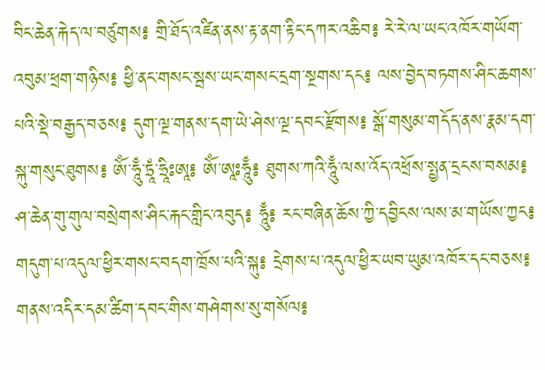བིང་ཆེན་རྐེད་ལ་བཙུགས༔ གྲི་ཐོད་འཛིན་ནས་རྟ་ནག་རྟིང་དཀར་འཆིབ༔ རེ་རེ་ལ་ཡང་འཁོར་གཡོག་འབུམ་ཕྲག་གཉིས༔ ཕྱི་ནང་གསང་སྦས་ཡང་གསང་དྲག་སྔགས་དང༔ ལས་བྱེད་བཏགས་ཤིང་ཆགས་པའི་སྡེ་བརྒྱད་བཅས༔ དུག་ལྔ་གནས་དག་ཡེ་ཤེས་ལྔ་དབང་རྫོགས༔ སྒོ་གསུམ་གདོད་ནས་རྣམ་དག་སྐུ་གསུང་ཐུགས༔ ཨོཾ་ཧཱུྃ་ཏྲཱཾ་ཧྲཱིཿཨཱ༔ ཨོཾ་ཨཱཿཧཱུྃ༔ ཐུགས་ཀའི་ཧཱུྃ་ལས་འོད་འཕྲོས་སྤྱན་དྲངས་བསམ༔ ཤ་ཆེན་གུ་གུལ་བསྲེགས་ཤིང་རྐང་གླིང་འབུད༔ ཧཱུྃ༔ རང་བཞིན་ཆོས་ཀྱི་དབྱིངས་ལས་མ་གཡོས་ཀྱང༔ གདུག་པ་འདུལ་ཕྱིར་གསང་བདག་ཁྲོས་པའི་སྐུ༔ དྲེགས་པ་འདུལ་ཕྱིར་ཡབ་ཡུམ་འཁོར་དང་བཅས༔ གནས་འདིར་དམ་ཚིག་དབང་གིས་གཤེགས་སུ་གསོལ༔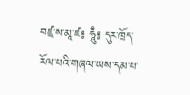བཛྲ་ས་མཱ་ཛ༔ ཧཱུྃ༔ དུར་ཁྲོད་རོལ་པའི་གཞལ་ཡས་དམ་པ་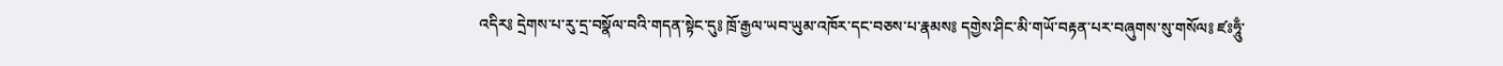འདིར༔ དྲེགས་པ་རུ་དྲ་བསྣོལ་བའི་གདན་སྟེང་དུ༔ ཁྲོ་རྒྱལ་ཡབ་ཡུམ་འཁོར་དང་བཅས་པ་རྣམས༔ དགྱེས་ཤིང་མི་གཡོ་བརྟན་པར་བཞུགས་སུ་གསོལ༔ ཛཿཧཱུྃ་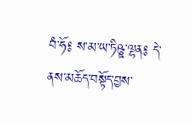བཾ་ཧོ༔ ས་མ་ཡ་ཏིཥྛ་ལྷན༔ དེ་ནས་མཆོད་བསྟོད་བྱས་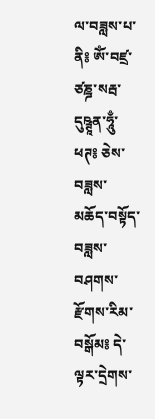ལ་བཟླས་པ་ནི༔ ཨོཾ་བཛྲ་ཙཎྜ་སརྦ་དུཥྚཱན་ཧཱུྃ་ཕཊ༔ ཅེས་བཟླས་མཆོད་བསྟོད་བཟླས་བཤགས་རྫོགས་རིམ་བསྒོམ༔ དེ་ལྟར་དྲེགས་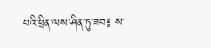པའི་ཕྲིན་ལས་ཤིན་ཏུ་ཟབ༔ ས་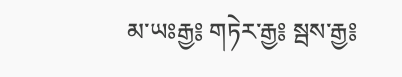མ་ཡཿརྒྱ༔ གཏེར་རྒྱ༔ སྦས་རྒྱ༔